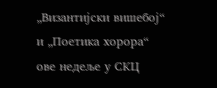„Византијски вишебој“ и „Поетика хорора“ ове недеље у СКЦ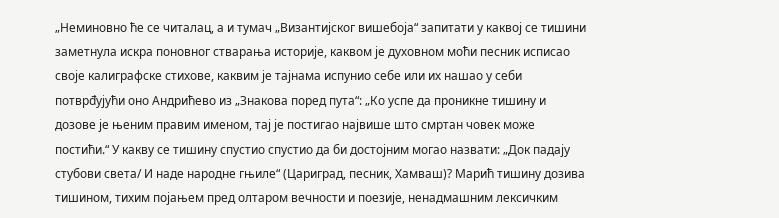„Неминовно ће се читалац, а и тумач „Византијског вишебоја“ запитати у каквој се тишини заметнула искра поновног стварања историје, каквом је духовном моћи песник исписао своје калиграфске стихове, каквим је тајнама испунио себе или их нашао у себи потврđујући оно Андрићево из „Знакова поред пута“: „Ко успе да проникне тишину и дозове је њеним правим именом, тај је постигао највише што смртан човек може постићи.“ У какву се тишину спустио спустио да би достојним могао назвати: „Док падају стубови света/ И наде народне гњиле“ (Цариград, песник, Хамваш)? Марић тишину дозива тишином, тихим појањем пред олтаром вечности и поезије, ненадмашним лексичким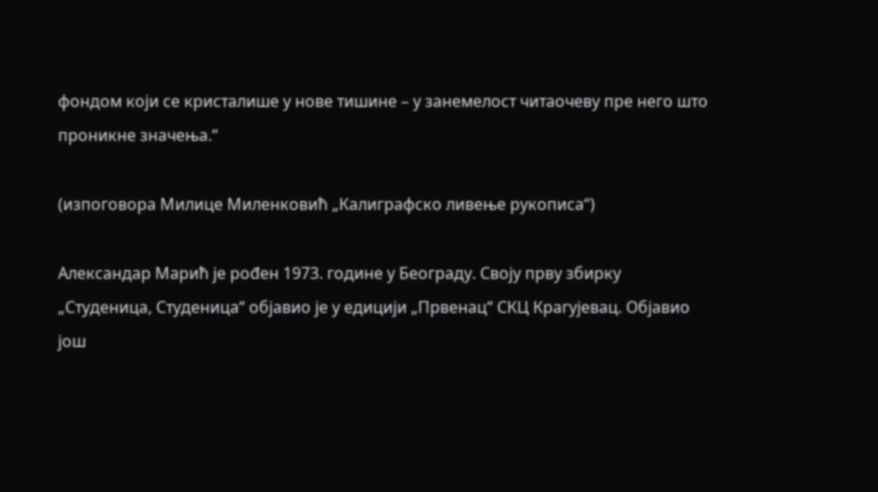фондом који се кристалише у нове тишине – у занемелост читаочеву пре него што проникне значења.“

(изпоговора Милице Миленковић „Калиграфско ливење рукописа“)

Александар Марић је роđен 1973. године у Београду. Своју прву збирку „Студеница, Студеница“ објавио је у едицији „Првенац“ СКЦ Крагујевац. Објавио још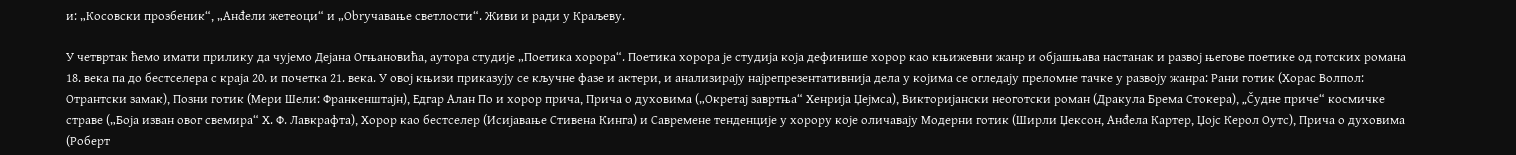и: „Косовски прозбеник“, „Анđели жетеоци“ и „Оbrучавање светлости“. Живи и ради у Краљеву.

У четвртак ћемо имати прилику да чујемо Дејана Огњановића, аутора студије „Поетика хорора“. Поетика хорора је студија која дефинише хорор као књижевни жанр и објашњава настанак и развој његове поетике од готских романа 18. века па до бестселера с краја 20. и почетка 21. века. У овој књизи приказују се кључне фазе и актери, и анализирају најрепрезентативнија дела у којима се огледају преломне тачке у развоју жанра: Рани готик (Хорас Волпол: Отрантски замак), Позни готик (Мери Шели: Франкенштајн), Едгар Алан По и хорор прича, Прича о духовима („Окретај завртња“ Хенрија Џејмса), Викторијански неоготски роман (Дракула Брема Стокера), „Čудне приче“ космичке страве („Боја изван овог свемира“ Х. Ф. Лавкрафта), Хорор као бестселер (Исијавање Стивена Кинга) и Савремене тенденције у хорору које оличавају Модерни готик (Ширли Џексон, Анđела Картер, Џојс Керол Оутс), Прича о духовима (Роберт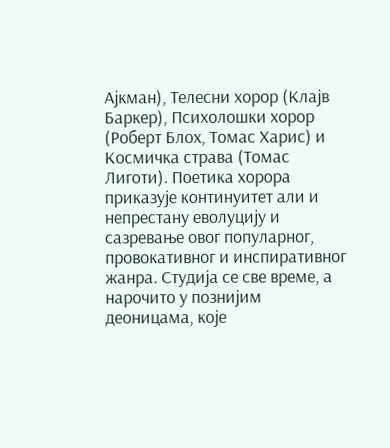Ајкман), Телесни хорор (Клајв Баркер), Психолошки хорор (Роберт Блох, Томас Харис) и Космичка страва (Томас Лиготи). Поетика хорора приказује континуитет али и непрестану еволуцију и сазревање овог популарног, провокативног и инспиративног жанра. Студија се све време, а нарочито у познијим деоницама, које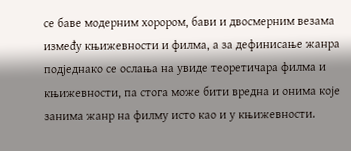се баве модерним хорором, бави и двосмерним везама измеđу књижевности и филма, а за дефинисање жанра подједнако се ослања на увиде теоретичара филма и књижевности, па стога може бити вредна и онима које занима жанр на филму исто као и у књижевности.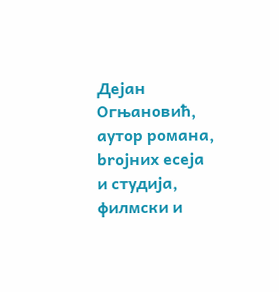Дејан Огњановић, аутор романа, brојних есеја и студија, филмски и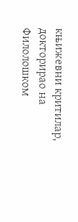књижевни критилар, докторирао на Филолошком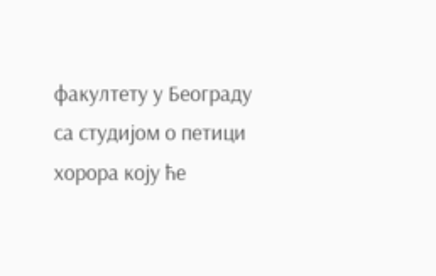факултету у Београду са студијом о петици хорора коју ће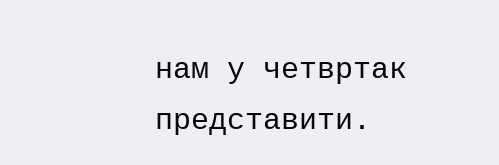нам у четвртак представити.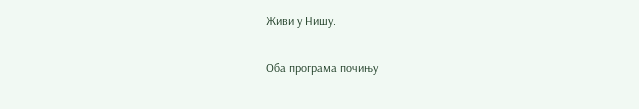Живи у Нишу.

Оба програма почињу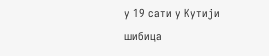у 19 сати у Кутији шибица